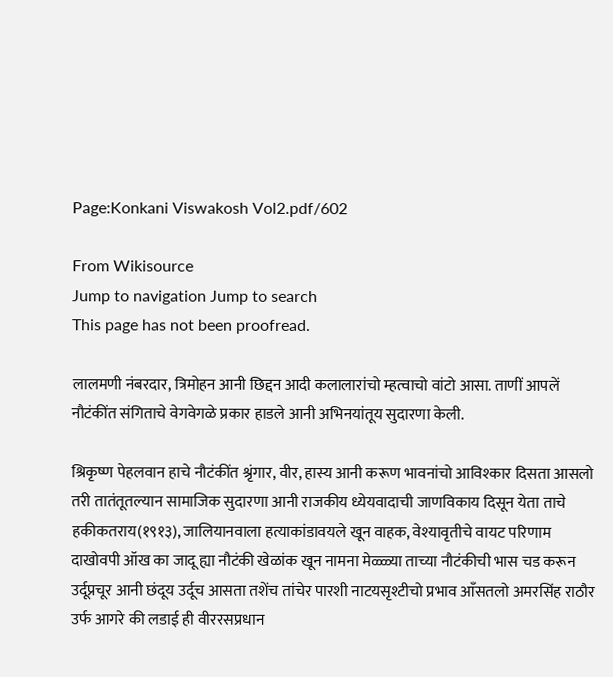Page:Konkani Viswakosh Vol2.pdf/602

From Wikisource
Jump to navigation Jump to search
This page has not been proofread.

लालमणी नंबरदार, त्रिमोहन आनी छिद्दन आदी कलालारांचो म्हत्वाचो वांटो आसा. ताणीं आपलें नौटंकींत संगिताचे वेगवेगळे प्रकार हाडले आनी अभिनयांतूय सुदारणा केली.

श्रिकृष्ण पेहलवान हाचे नौटंकींत श्रृंगार, वीर, हास्य आनी करूण भावनांचो आविश्कार दिसता आसलो तरी तातंतूतल्यान सामाजिक सुदारणा आनी राजकीय ध्येयवादाची जाणविकाय दिसून येता ताचे हकीकतराय(१९१३), जालियानवाला हत्याकांडावयले खून वाहक, वेश्यावृतीचे वायट परिणाम दाखोवपी ऑख का जादू ह्या नौटंकी खेळांक खून नामना मेळ्ळ्या ताच्या नौटंकीची भास चड करून उर्दूप्रचूर आनी छंदूय उर्दूच आसता तशेंच तांचेर पारशी नाटयसृश्टीचो प्रभाव आँसतलो अमरसिंह राठौर उर्फ आगरे की लडाई ही वीररसप्रधान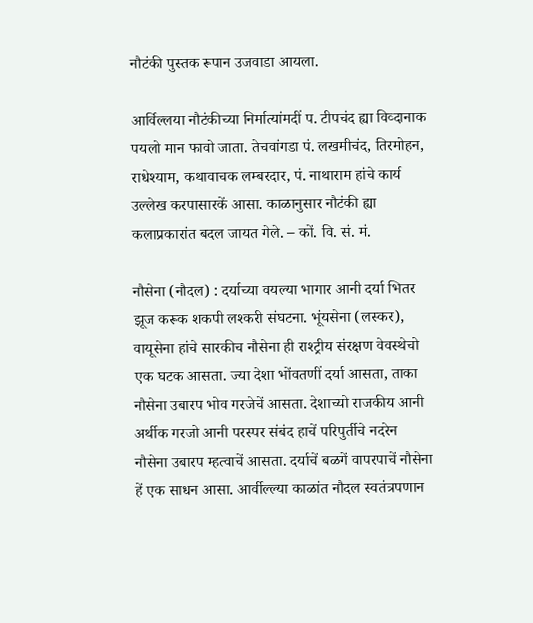नौटंकी पुस्तक रूपान उजवाडा आयला.

आर्विल्लया नौटंकीच्या निर्मात्यांमदीं प. टीपचंद ह्या विव्दानाक पयलो मान फावो जाता. तेचवांगडा पं. लखमीचंद, तिरमोहन, राधेश्याम, कथावाचक लम्बरदार, पं. नाथाराम हांचे कार्य उल्लेख करपासारकें आसा. काळानुसार नौटंकी ह्या कलाप्रकारांत बदल जायत गेले. – कों. वि. सं. मं.

नौसेना (नौदल) : दर्याच्या वयल्या भागार आनी दर्या भितर झूज करूक शकपी लश्करी संघटना. भूंयसेना (लस्कर), वायूसेना हांचे सारकीच नौसेना ही राश्ट्रीय संरक्षण वेवस्थेचो एक घटक आसता. ज्या देशा भोंवतणीं दर्या आसता, ताका नौसेना उबारप भोव गरजेचें आसता. देशाच्यो राजकीय आनी अर्थीक गरजो आनी परस्पर संबंद हाचें परिपुर्तीचे नदरेन नौसेना उबारप म्हत्वाचें आसता. दर्याचें बळगें वापरपाचें नौसेना हें एक साधन आसा. आर्वील्ल्या काळांत नौदल स्वतंत्रपणान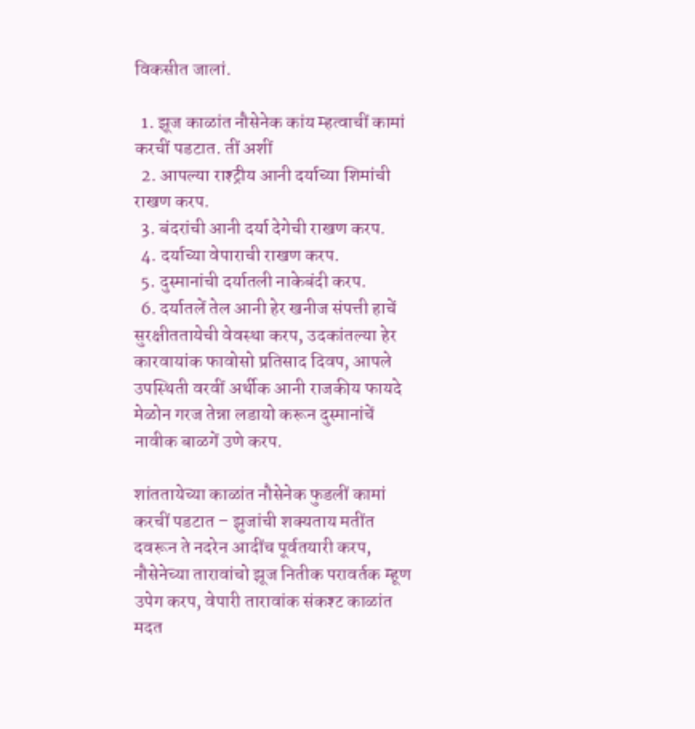विकसीत जालां.

  1. झूज काळांत नौसेनेक कांय म्हत्वाचीं कामां करचीं पडटात. तीं अशीं
  2. आपल्या राश्ट्रीय आनी दर्याच्या शिमांची राखण करप.
  3. बंदरांची आनी दर्या देगेची राखण करप.
  4. दर्याच्या वेपाराची राखण करप.
  5. दुस्मानांची दर्यातली नाकेबंदी करप.
  6. दर्यातलें तेल आनी हेर खनीज संपत्ती हाचें सुरक्षीततायेची वेवस्था करप, उदकांतल्या हेर कारवायांक फावोसो प्रतिसाद दिवप, आपले उपस्थिती वरवीं अर्थीक आनी राजकीय फायदे मेळोन गरज तेन्ना लडायो करून दुस्मानांचें नावीक बाळगें उणे करप.

शांततायेच्या काळांत नौसेनेक फुडलीं कामां करचीं पडटात – झुजांची शक्यताय मतींत दवरून ते नदरेन आदींच पूर्वतयारी करप, नौसेनेच्या तारावांचो झूज नितीक परावर्तक म्हूण उपेग करप, वेपारी तारावांक संकश्ट काळांत मदत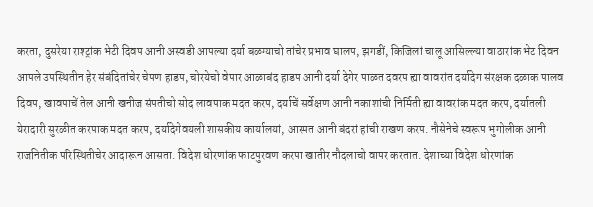करता, दुसरेया राश्ट्रांक भेटी दिवप आनी अस्वडी आपल्या दर्या बळग्याचो तांचेर प्रभाव घालप, झगडीं, किजिलां चालू आसिल्ल्या वाठारांक भेट दिवन आपले उपस्थितीन हेर संबंदितांचेर चेपण हाडप, चोरयेचो वेपार आळाबंद हाडप आनी दर्या देगेर पाळत दवरप ह्या वावरांत दर्यादेग संरक्षक दळाक पालव दिवप, खावपाचें तेल आनी खनीज संपतीचो सोद लावपाक मदत करप, दर्याचें सर्वेक्षण आनी नकाशांची निर्मिती ह्या वावरांक मदत करप, दर्यातली येरादारी सुरळीत करपाक मदत करप, दर्यादेगेवयली शासकीय कार्यालयां, आस्पत आनी बंदरां हांची राखण करप. नौसेनेचे स्वरूप भुगोलीक आनी राजनितीक परिस्थितीचेर आदारून आसता. विदेश धोरणांक फाटपुरवण करपा खातीर नौदलाचो वापर करतात. देशाच्या विदेश धोरणांक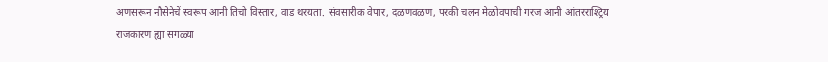अणसरून नौसेनेचें स्वरूप आनी तिचो विस्तार, वाड थरयता. संवसारीक वेपार, दळणवळण, परकी चलन मेळोवपाची गरज आनी आंतरराश्ट्रिय राजकारण ह्या सगळ्या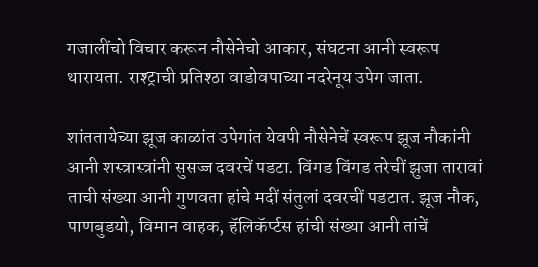गजालींचो विचार करून नौसेनेचो आकार, संघटना आनी स्वरूप थारायता. राश्ट्राची प्रतिश्ठा वाडोवपाच्या नदरेनूय उपेग जाता.

शांततायेच्या झूज काळांत उपेगांत येवपी नौसेनेचें स्वरूप झूज नौकांनी आनी शस्त्रास्त्रांनी सुसज्ज दवरचें पडटा. विंगड विंगड तरेचीं झुजा तारावां ताची संख्या आनी गुणवता हांचे मदीं संतुलां दवरचीं पडटात. झूज नौक, पाणबुडयो, विमान वाहक, हॅलिकॅर्प्टस हांची संख्या आनी तांचें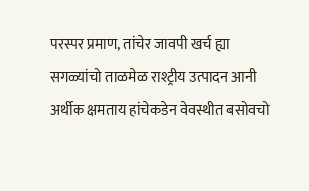परस्पर प्रमाण, तांचेर जावपी खर्च ह्या सगळ्यांचो ताळमेळ राश्ट्रीय उत्पादन आनी अर्थीक क्षमताय हांचेकडेन वेवस्थीत बसोवचो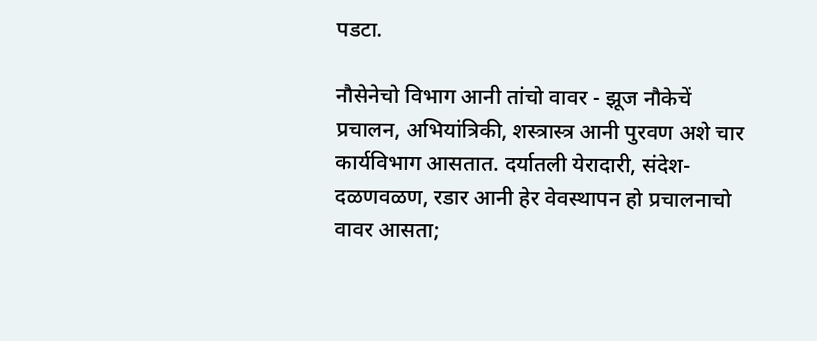पडटा.

नौसेनेचो विभाग आनी तांचो वावर - झूज नौकेचें प्रचालन, अभियांत्रिकी, शस्त्रास्त्र आनी पुरवण अशे चार कार्यविभाग आसतात. दर्यातली येरादारी, संदेश-दळणवळण, रडार आनी हेर वेवस्थापन हो प्रचालनाचो वावर आसता;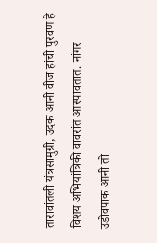तारावांतली यंत्रसामुग्री, उदक आनी वीज हांची पुरवण हे विशय अभियांत्रिकी वावरांत आस्पावतात. नांगर उडोवपाक आनी तो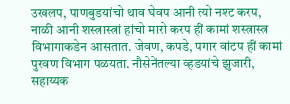उखलप, पाणबुडयांचो थाव घेवप आनी त्यो नश्ट करप, नाळी आनी शस्त्रास्त्रां हांचो मारो करप हीं कामां शस्त्रास्त्र विभागाकडेन आसतात. जेवण, कपडे, पगार वांटप हीं कामां पुरवण विभाग पळयता. नौसेनेंतल्या व्हडयांचे झुजारी, सहाय्यक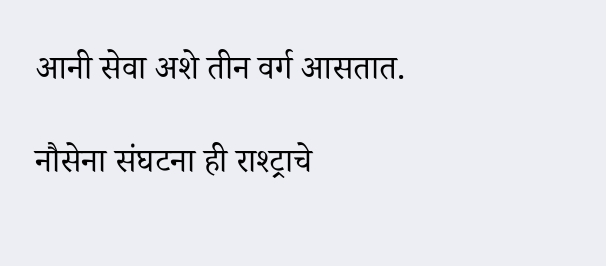आनी सेवा अशे तीन वर्ग आसतात.

नौसेना संघटना ही राश्ट्राचे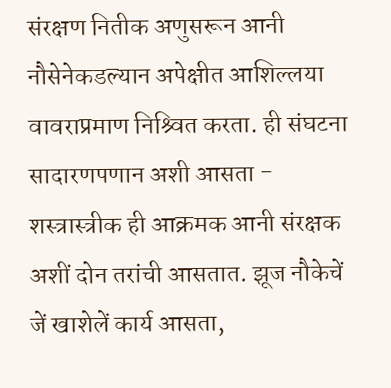संरक्षण नितीक अणुसरून आनी नौसेनेकडल्यान अपेक्षीत आशिल्लया वावराप्रमाण निश्र्वित करता. ही संघटना सादारणपणान अशी आसता - शस्त्रास्त्रीक ही आक्रमक आनी संरक्षक अशीं दोन तरांची आसतात. झूज नौकेचें जें खाशेलें कार्य आसता,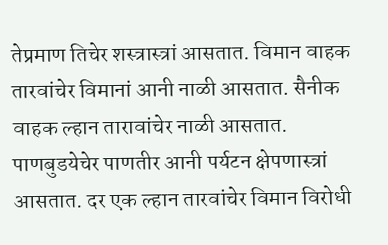तेप्रमाण तिचेर शस्त्रास्त्रां आसतात. विमान वाहक तारवांचेर विमानां आनी नाळी आसतात. सैनीक वाहक ल्हान तारावांचेर नाळी आसतात. पाणबुडयेचेर पाणतीर आनी पर्यटन क्षेपणास्त्रां आसतात. दर एक ल्हान तारवांचेर विमान विरोधी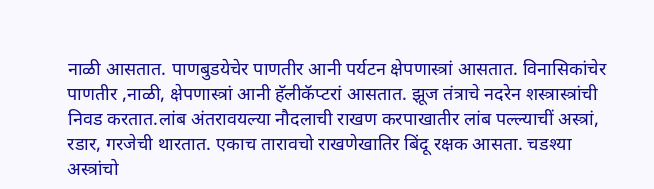नाळी आसतात. पाणबुडयेचेर पाणतीर आनी पर्यटन क्षेपणास्त्रां आसतात. विनासिकांचेर पाणतीर ,नाळी, क्षेपणास्त्रां आनी हॅलीकॅप्टरां आसतात. झूज तंत्राचे नदरेन शस्त्रास्त्रांची निवड करतात.लांब अंतरावयल्या नौदलाची राखण करपाखातीर लांब पल्ल्याचीं अस्त्रां, रडार, गरजेची थारतात. एकाच तारावचो राखणेखातिर बिंदू रक्षक आसता. चडश्या अस्त्रांचो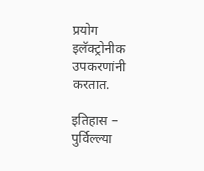प्रयोग इलॅक्ट्रोनीक उपकरणांनी करतात.

इतिहास – पुर्विल्ल्या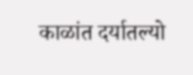काळांत दर्यातल्यो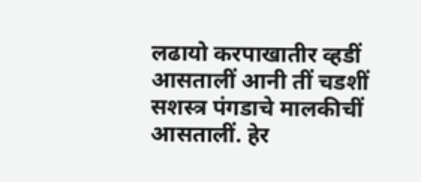लढायो करपाखातीर व्हडीं आसतालीं आनी तीं चडशीं सशस्त्र पंगडाचे मालकीचीं आसतालीं. हेर